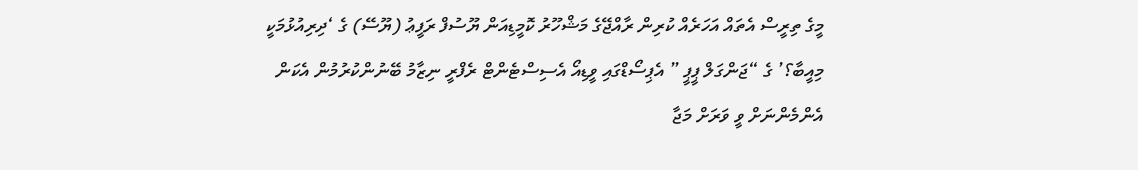މީގެ ތިރީސް އެތައް އަހަރެއް ކުރިން ރާއްޖޭގެ މަޝްހޫރު ކޮމީޑިއަން ޔޫސުފް ރަފީޢު (ޔޫސޭ) ގެ ‘ދިރިއުޅުމަކީ މިއީބާ؟’ ގެ “ޖަންގަލް ޕީޕީ ” އެޕިސޯޑްގައި ވީޑިއޯ އެސިސްޓެންޓް ރެފްރީ ނިޒާމު ބޭނުންކުރުމުން އެކަން އެންމެންނަށް ވީ ވަރަށް މަޖާ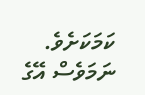ކަމަކަށެވެ. ނަމަވެސް އޭގެ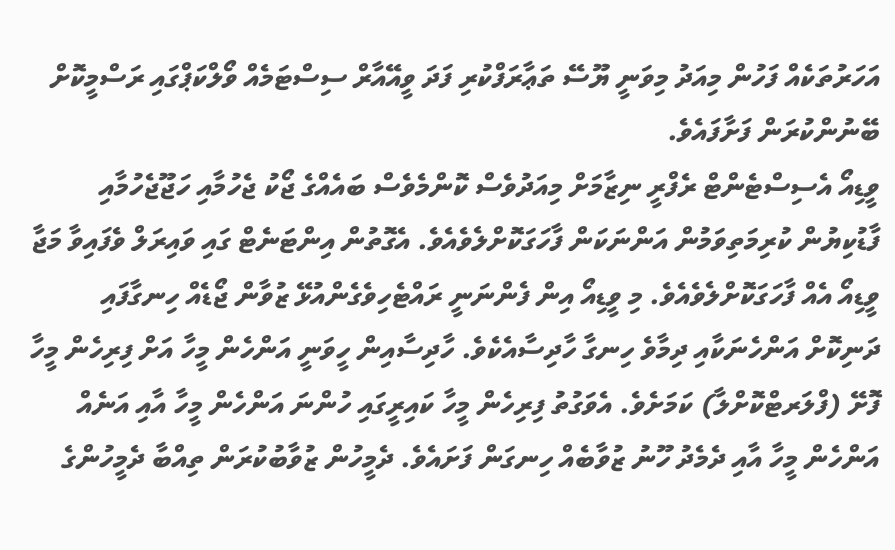އަހަރުތަކެއް ފަހުން މިއަދު މިވަނީ ޔޫސޭ ތަޢާރަފްކުރި ފަދަ ވީއޭއާރް ސިސްޓަމެއް ވޯލްކަޕްގައި ރަސްމީކޮށް ބޭނުންކުރަން ފަށާފައެވެ.
ވީޑިއޯ އެސިސްޓެންޓް ރެފްރީ ނިޒާމަށް މިއަދުވެސް ކޮންމެވެސް ބައެއްގެ ޖޯކު ޖެހުމާއި ހަޖޫޖެހުމާއި ފާޑުކިޔުން ކުރިމަތިވަމުން އަންނަކަން ފާހަގަކޮށްލެވެއެވެ. އެގޮތުން އިންޓަނެޓް ގައި ވައިރަލް ވެފައިވާ މަޖާ ވީޑިއޯ އެއް ފާހަގަކޮށްލެވެއެވެ. މި ވީޑިއޯ އިން ފެންނަނީ ރައްޓެހިވެގެންއުޅޭ ޒުވާން ޖޯޑެއް ހިނގާފައި ދަނިކޮށް އަންހެނަކާއި ދިމާވެ ހިނގާ ހާދިސާއެކެވެ. ހާދިސާއިން ހީވަނީ އަންހެން މީހާ އަށް ފިރިހެން މީހާ ފޮށޭ (ފްލަރޓްކޮށްލާ) ކަމަށެވެ. އެވަގުތު ފިރިހެން މީހާ ކައިރީގައި ހުންނަ އަންހެން މީހާ އާއި އަނެއް އަންހެން މީހާ އާއި ދެމެދު ހޫނު ޒުވާބެއް ހިނގަން ފަށައެވެ. ދެމީހުން ޒުވާބުކުރަން ތިއްބާ ދެމީހުންގެ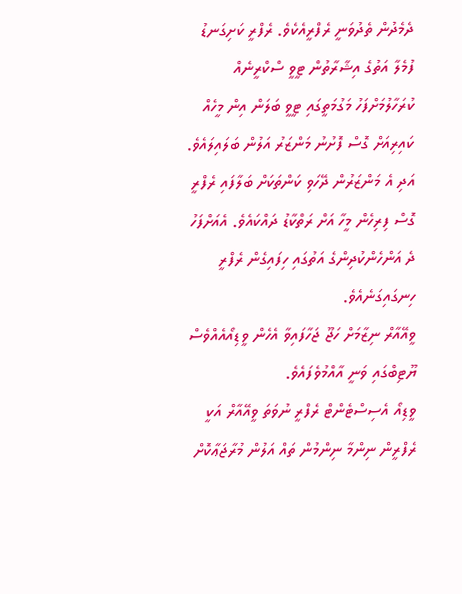ދެމެދުން ތެދުވަނީ ރެފްރީއެކެވެ. ރެފްރީ ކަށިގަނޑު ފުމެލާ އަތުގެ އިޝާރާތުން ޓީވީ ސްކްރީނެއް ކުރަހާލުމަށްފަހު މަގުމަތީގައި ޓީވީ ބަލަން އިން މީހެއް ކައިރިއަށް ގޮސް ފޮށުނު މަންޒަރު އަލުން ބަލައިލައެވެ. އަދި އެ މަންޒަރުން ދޭހަވި ކަންތަކަށް ބަލާފައި ރެފްރީ ގޮސް ފިރިހެން މީހާ އަށް ރަތްކާޑު ދައްކައެވެ. އެއަށްފަހު ދެ އަންހެންކުދިންގެ އަތުގައި ހިފައިގެން ރެފްރީ ހިނގައިގަނެއެވެ.
ވީއޭއާރް ނިޒާމަށް ހަޖޫ ޖަހާފައިވާ އެހެން ވީޑިއޯއެއްވެސް ޔޫޓިބްގައި ވަނީ އާއްމުވެފައެވެ.
ވީޑިއޯ އެސިސްޓެންޓް ރެފްރީ ނުވަތަ ވީއޭއާރް އަކީ ރެފްރީން ނިންމާ ނިންމުން ތައް އަލުން މުރާޖަޢާކޮށް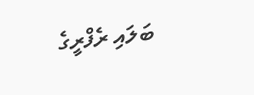ބަލައި ރެފްރީގެ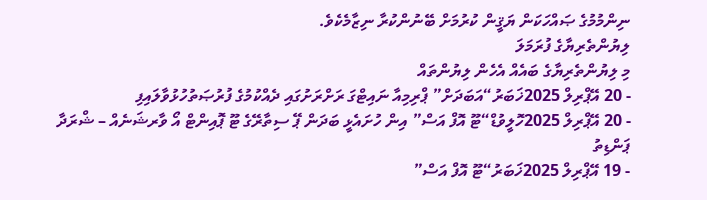ނިންމުމުގެ ޞައްހަކަން ޔަޤީން ކުރުމަށް ބޭނުންކުރާ ނިޒާމެކެވެ.
ލިޔުންތެރިޔާގެ ފުރަމަލަ
މި ލިޔުންތެރިޔާގެ ބައެއް އެހެން ލިޔުންތައް
- 20 އޭޕްރިލް 2025ޚަބަރު“އަބަދަށް” ޕްރިމިއާ ނައިޓްގަ ރަށްރަށުގައި ދެއްކުމުގެ ފުރުޞަތުހުޅުވާލައިފި
- 20 އޭޕްރިލް 2025ހޮލީވުޑް“ޓޫ އޮފް އަސް” އިން ހުށައެޅީ ބަދަން ޕޭ ސިތާރޭގެ ޓޫ ޕޮއިންޓް އޯ ވާރޝަނެއް – ޝްރަދާ ޕަންޑިތު
- 19 އޭޕްރިލް 2025ޚަބަރު“ޓޫ އޮފް އަސް”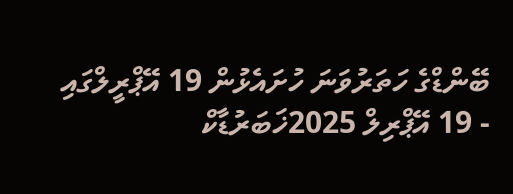ބޭންޑްގެ ހަތަރުވަނަ ހުށައެޅުން 19 އޭޕްރީލްގައި
- 19 އޭޕްރިލް 2025ޚަބަރުޑާކް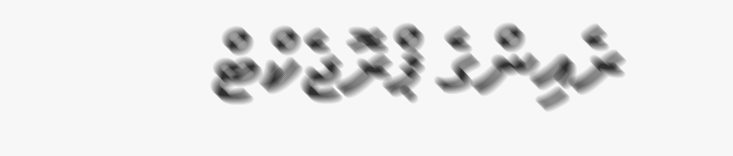ރެއިންގެ ޕްރޮޖެކްޓް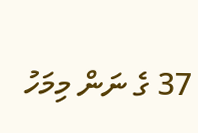37 ގެ ނަން މިމަހު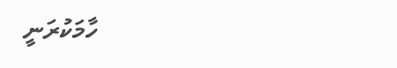ހާމަކުރަނީ